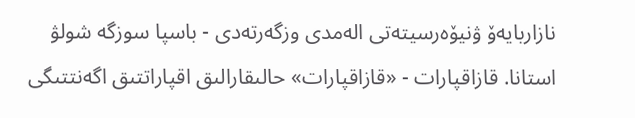نازاربايەۆ ۋنيۆەرسيتەتى الەمدى وزگەرتەدى - باسپا سوزگە شولۋ
استانا. قازاقپارات - «قازاقپارات» حالىقارالىق اقپاراتتىق اگەنتتىگى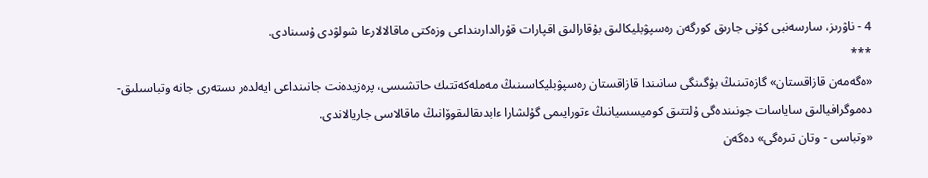4 - ناۋرىز، سارسەنبى كۇنى جارىق كورگەن رەسپۋبليكالىق بۇقارالىق اقپارات قۇرالدارىنداعى وزەكتى ماقالالارعا شولۋدى ۇسىنادى.
***
«ەگەمەن قازاقستان» گازەتىنىڭ بۇگىنگى سانىندا قازاقستان رەسپۋبليكاسىنىڭ مەملەكەتتىك حاتشىسى، پرەزيدەنت جانىنداعى ايەلدەر ىستەرى جانە وتباسىلىق- دەموگرافيالىق ساياسات جونىندەگى ۇلتتىق كوميسسيانىڭ ءتورايىمى گۇلشارا ءابدىقالىقوۆانىڭ ماقالاسى جاريالاندى.
«وتباسى - وتان تىرەگى» دەگەن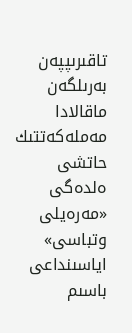تاقىرىپپەن بەرىلگەن ماقالادا مەملەكەتتىك حاتشى ەلدەگى «مەرەيلى وتباسى» اياسىنداعى باسىم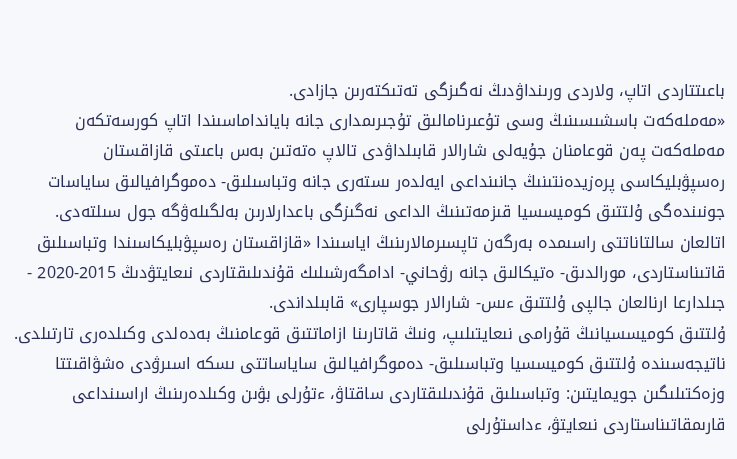باعىتتاردى اتاپ، ولاردى ورىنداۋدىڭ نەگىزگى تەتىكتەرىن جازادى.
«مەملەكەت باسشىسىنىڭ وسى تۇعىرنامالىق تۇجىرىمدارى جانە بايانداماسىندا اتاپ كورسەتكەن مەملەكەت پەن قوعامنان جۇيەلى شارالار قابىلداۋدى تالاپ ەتەتىن بەس باعىتى قازاقستان رەسپۋبليكاسى پرەزيدەنتىنىڭ جانىنداعى ايەلدەر ىستەرى جانە وتباسىلىق- دەموگرافيالىق ساياسات جونىندەگى ۇلتتىق كوميسسيا قىزمەتىنىڭ الداعى نەگىزگى باعدارلارىن بەلگىلەۋگە جول سىلتەدى.
اتالعان سالتاناتتى راسىمدە بەرگەن تاپسىرمالارىنىڭ اياسىندا «قازاقستان رەسپۋبليكاسىندا وتباسىلىق قاتىناستاردى، مورالدىق- ەتيكالىق جانە رۋحاني- ادامگەرشىلىك قۇندىلىقتاردى نىعايتۋدىڭ 2015-2020 - جىلدارعا ارنالعان جالپى ۇلتتىق ءىس- شارالار جوسپارى» قابىلداندى.
ۇلتتىق كوميسسيانىڭ قۇرامى نىعايتىلىپ، ونىڭ قاتارىنا ازاماتتىق قوعامنىڭ بەدەلدى وكىلدەرى تارتىلدى. ناتيجەسىندە ۇلتتىق كوميسسيا وتباسىلىق- دەموگرافيالىق ساياساتتى ىسكە اسىرۋدى ەشۋاقىتتا وزەكتىلىگىن جويمايتىن: وتباسىلىق قۇندىلىقتاردى ساقتاۋ، ءتۇرلى بۋىن وكىلدەرىنىڭ اراسىنداعى قارىمقاتىناستاردى نىعايتۋ، ءداستۇرلى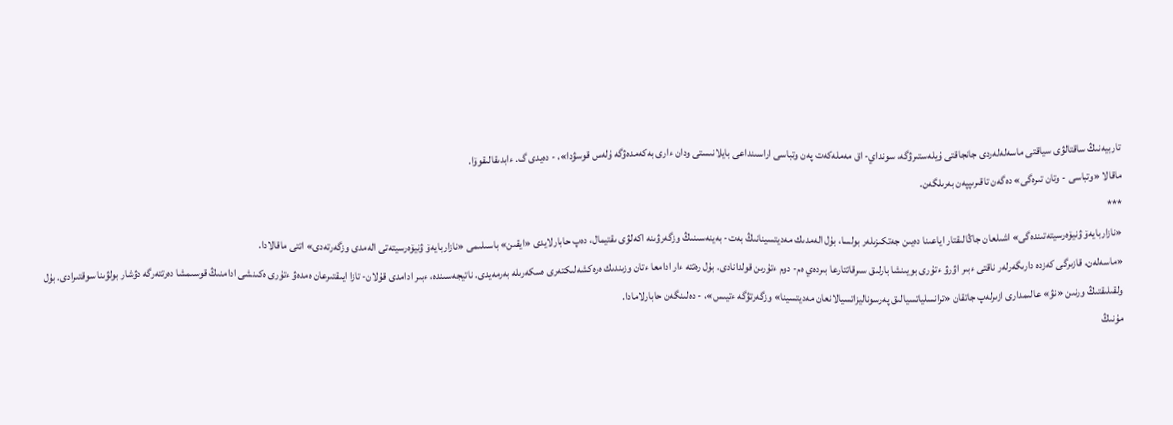تاربيەنىڭ ساقتالۋى سياقتى ماسەلەلەردى جانجاقتى ۇيلەستىرۋگە، سونداي- اق مەملەكەت پەن وتباسى اراسىنداعى بايلانىستى ودان ءارى بەكەمدەۋگە ۇلەس قوسۋدا»، - دەيدى گ. ءابدىقالىقوۆا.
ماقالا «وتباسى - وتان تىرەگى» دەگەن تاقىرىپپەن بەرىلگەن.
***
«نازاربايەۆ ۋنيۆەرسيتەتىندەگى» اشىلعان جاڭالىقتار اياعىنا دەيىن جەتكىزىلەر بولسا، بۇل الەمدىك مەديتسينانىڭ بەت- بەينەسىنىڭ وزگەرۋىنە اكەلۋى ىقتيمال، دەپ حابارلايدى «ايقىن» باسىلىمى «نازاربايەۆ ۋنيۆەرسيتەتى الەمدى وزگەرتەدى» اتتى ماقالادا.
«ماسەلەن، قازىرگى كەزدە دارىگەرلەر ناقتى ءبىر اۋرۋ ءتۇرى بويىنشا بارلىق سىرقاتتارعا بىردەي ەم- دوم ءتۇرىن قولدانادى. بۇل رەتتە ءار ادامعا ءتان وزىندىك ەرەكشەلىكتەرى ەسكەرىلە بەرمەيدى. ناتيجەسىندە، ءبىر ادامدى قۇلان- تازا ايىقتىرعان ەمدەۋ ءتۇرى ەكىنشى ادامنىڭ قوسىمشا دەرتتەرگە دۋشار بولۋىنا سوقتىرادى. بۇل ولقىلىقتىڭ ورنىن «نۋ» عالىمدارى ازىرلەپ جاتقان «ترانسلياتسيالىق پەرسوناليزاتسيالانعان مەديتسينا» وزگەرتۋگە ءتيىس»، - دەلىنگەن حابارلامادا.
مۇنىڭ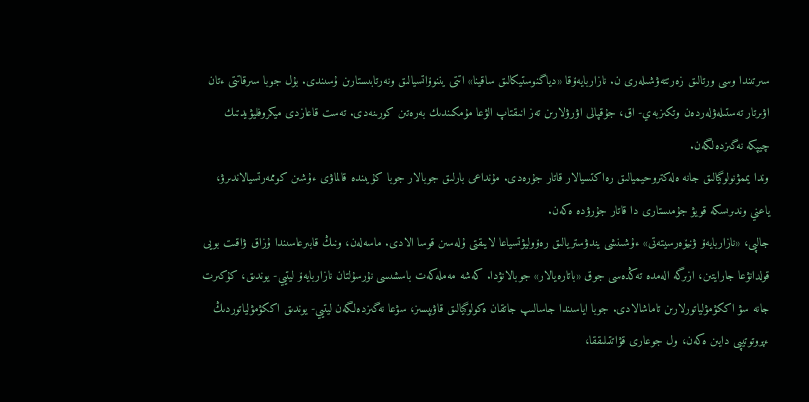سىرتىندا وسى ورتالىق زەرتتەۋشىلەرى ن. نازاربايەۆقا «دياگنوستيكالىق ساقينا» اتتى يننوۆاتسيالىق ونەرتابىستارىن ۇسىندى. بۇل جوبا سىرقاتتى ءتان اۋىرتار تەستىلەۋلەردەن وتكىزبەي- اق، جۇقپالى اۋرۋلارىن تەز انىقتاپ الۋعا مۇمكىندىك بەرەتىن كورىنەدى. تەست قاعازدى ميكروفليۋيدتىك چيپكە نەگىزدەلگەن.
وندا يممۋنولوگيالىق جانە ەلەكتروحيميالىق رەاكتسيالار قاتار جۇرەدى. مۇنداعى بارلىق جوبالار جوبا كۇيىندە قالماۋى ءۇشىن كوممەرتسيالاندىرۋ، ياعني وندىرىسكە قويۋ جۇمىستارى دا قاتار جۇرۋدە ەكەن.
جالپى، «نازاربايەۆ ۋنيۆەرسيتەتى» ءۇشىنشى يندۋستريالىق رەۆوليۋتسياعا لايىقتى ۇلەسىن قوسا الادى. ماسەلەن، ونىڭ قابىرعاسىندا ۇزاق ۋاقىت بويى قولدانۋعا جارايتىن، ازىرگە الەمدە تەڭدەسى جوق «باتارەيالار» جوبالانۋدا. كەشە مەملەكەت باسشىسى نۇرسۇلتان نازاربايەۆ ليتيي- يوندىق، كۇكىرت جانە سۋ اككۋمۋلياتورلارىن تاماشالادى. جوبا اياسىندا جاسالىپ جاتقان ەكولوگيالىق قاۋىپسىز، سۋعا نەگىزدەلگەن ليتيي- يوندىق اككۋمۋلياتوردىڭ ءپروتوتيپى دايىن ەكەن، ول جوعارى قۋاتتىلىققا،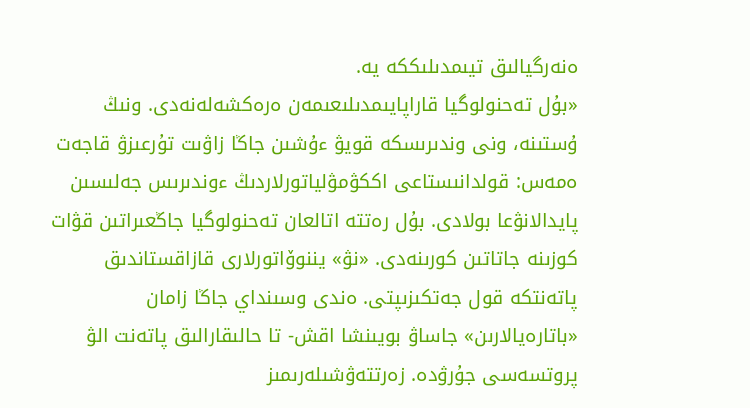ەنەرگيالىق تيىمدىلىككە يە.
«بۇل تەحنولوگيا قاراپايىمدىلىعىمەن ەرەكشەلەنەدى. ونىڭ ۇستىنە، ونى وندىرىسكە قويۋ ءۇشىن جاڭا زاۋىت تۇرعىزۋ قاجەت ەمەس: قولدانىستاعى اككۋمۋلياتورلاردىڭ ءوندىرىس جەلىسىن پايدالانۋعا بولادى. بۇل رەتتە اتالعان تەحنولوگيا جاڭعىراتىن قۋات كوزىنە جاتاتىن كورىنەدى. «نۋ» يننوۆاتورلارى قازاقستاندىق پاتەنتكە قول جەتكىزىپتى. ەندى وسىنداي جاڭا زامان «باتارەيالارىن» جاساۋ بويىنشا اقش- تا حالىقارالىق پاتەنت الۋ پروتسەسى جۇرۋدە. زەرتتەۋشىلەرىمىز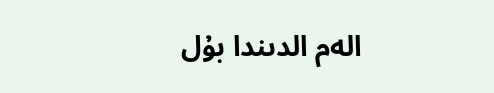الەم الدىندا بۇل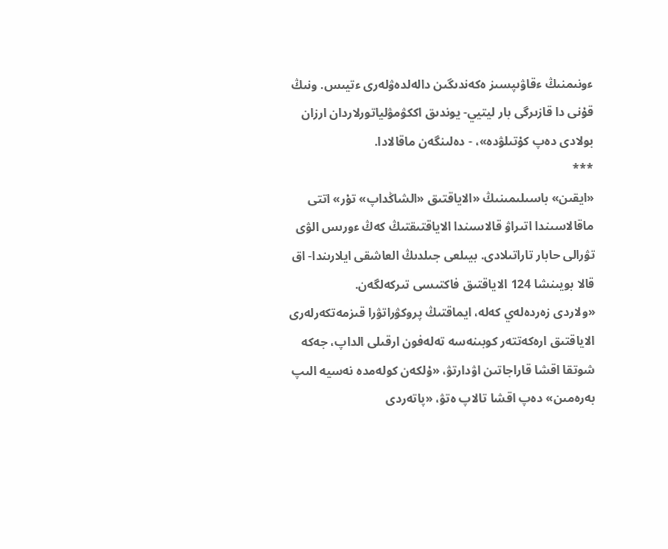ءونىمنىڭ ءقاۋىپسىز ەكەندىگىن دالەلدەۋلەرى ءتيىس. ونىڭ قۇنى دا قازىرگى بار ليتيي- يوندىق اككۋمۋلياتورلاردان ارزان بولادى دەپ كۇتىلۋدە»، - دەلىنگەن ماقالادا.
***
«ايقىن» باسىلىمىنىڭ «الاياقتىق «الشاڭداپ» تۇر» اتتى ماقالاسىندا اتىراۋ قالاسىندا الاياقتىقتىڭ كەڭ ءورىس الۋى تۋرالى حابار تاراتىلادى. بيىلعى جىلدىڭ العاشقى ايلارىندا- اق قالا بويىنشا 124 الاياقتىق فاكتىسى تىركەلگەن.
«ولاردى زەردەلەي كەلە، ايماقتىڭ پروكۋراتۋرا قىزمەتكەرلەرى الاياقتىق ارەكەتتەر كوبىنەسە تەلەفون ارقىلى الداپ، جەكە شوتقا اقشا قاراجاتىن اۋدارتۋ، «ۇلكەن كولەمدە نەسيە الىپ بەرەمىن» دەپ اقشا تالاپ ەتۋ، «پاتەردى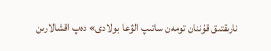نارىقتىق قۇننان تومەن ساتىپ الۋعا بولادى» دەپ اقشالارىن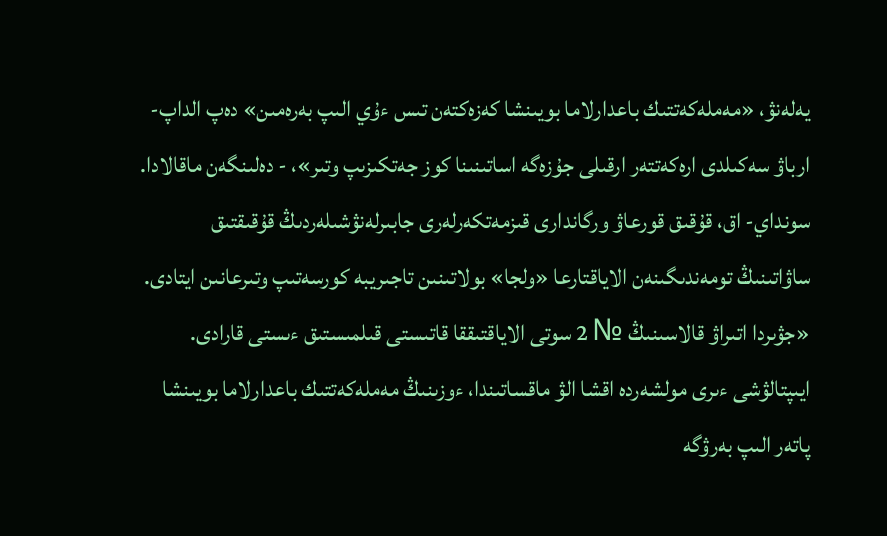يەلەنۋ، «مەملەكەتتىك باعدارلاما بويىنشا كەزەكتەن تىس ءۇي الىپ بەرەمىن» دەپ الداپ- ارباۋ سەكىلدى ارەكەتتەر ارقىلى جۇزەگە اساتىنىنا كوز جەتكىزىپ وتىر»، - دەلىنگەن ماقالادا.
سونداي- اق، قۇقىق قورعاۋ ورگاندارى قىزمەتكەرلەرى جابىرلەنۋشىلەردىڭ قۇقىقتىق ساۋاتىنىڭ تومەندىگىنەن الاياقتارعا «ولجا» بولاتىنىن تاجىريبە كورسەتىپ وتىرعانىن ايتادى.
«جۋىردا اتىراۋ قالاسىنىڭ № 2 سوتى الاياقتىققا قاتىستى قىلمىستىق ءىستى قارادى. ايىپتالۋشى ءىرى مولشەردە اقشا الۋ ماقساتىندا، ءوزىنىڭ مەملەكەتتىك باعدارلاما بويىنشا پاتەر الىپ بەرۋگە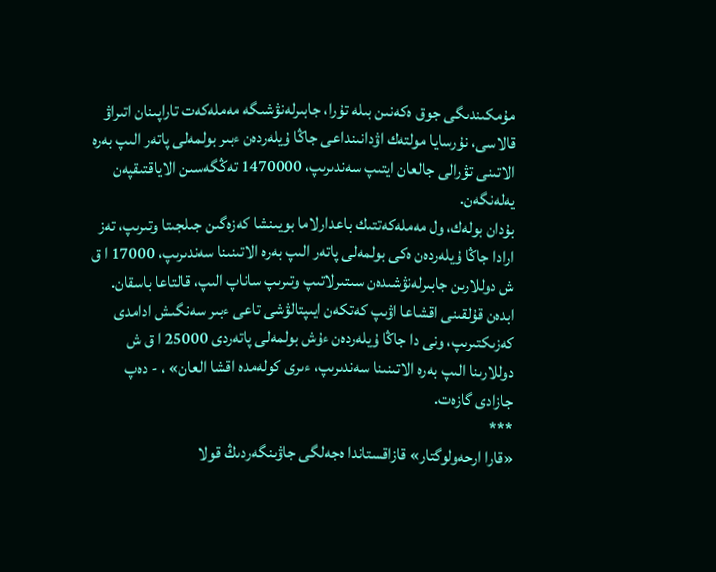مۇمكىندىگى جوق ەكەنىن بىلە تۇرا، جابىرلەنۋشىگە مەملەكەت تاراپىنان اتىراۋ قالاسى، نۇرسايا مولتەك اۋدانىنداعى جاڭا ۇيلەردەن ءبىر بولمەلى پاتەر الىپ بەرە الاتىنى تۋرالى جالعان ايتىپ سەندىرىپ، 1470000 تەڭگەسىن الاياقتىقپەن يەلەنگەن.
بۇدان بولەك، ول مەملەكەتتىك باعدارلاما بويىنشا كەزەگىن جىلجىتا وتىرىپ، تەز ارادا جاڭا ۇيلەردەن ەكى بولمەلى پاتەر الىپ بەرە الاتىنىنا سەندىرىپ، 17000 ا ق ش دوللارىن جابىرلەنۋشىدەن سىتىرلاتىپ وتىرىپ ساناپ الىپ، قالتاعا باسقان. ابدەن قۇلقىنى اقشاعا اۋىپ كەتكەن ايىپتالۋشى تاعى ءبىر سەنگىش ادامدى كەزىكتىرىپ، ونى دا جاڭا ۇيلەردەن ءۇش بولمەلى پاتەردى 25000 ا ق ش دوللارىنا الىپ بەرە الاتىنىنا سەندىرىپ، ءىرى كولەمدە اقشا العان» ، - دەپ جازادى گازەت.
***
«قارا ارحەولوگتار» قازاقستاندا ەجەلگى جاۋىنگەردىڭ قولا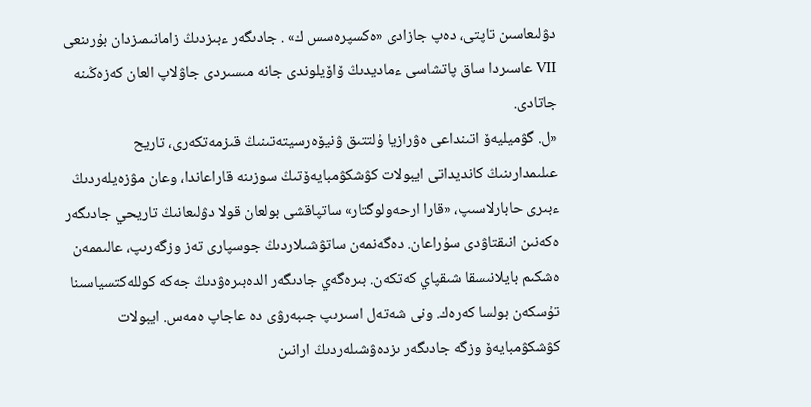دۋلىعاسىن تاپتى، دەپ جازادى «ەكسپرەسس ك» . جادىگەر ءبىزدىڭ زامانىمىزدان بۇرىنعى VII عاسىردا ساق پاتشاسى ءماديدىڭ ۆاۆيلوندى جانە مىسىردى جاۋلاپ العان كەزەڭىنە جاتادى.
«ل. گۋميليەۆ اتىنداعى ەۋرازيا ۇلتتىق ۋنيۆەرسيتەتىنىڭ قىزمەتكەرى، تاريح عىلىمدارىنىڭ كانديداتى ايبولات كۋشكۋمبايەۆتىڭ سوزىنە قاراعاندا، وعان مۋزەيلەردىڭ ءبىرى حابارلاسىپ، «قارا ارحەولوگتار» ساتپاقشى بولعان قولا دۋلىعانىڭ تاريحي جادىگەر ەكەنىن انىقتاۋدى سۇراعان. دەگەنمەن ساتۋشىلاردىڭ جوسپارى تەز وزگەرىپ، عالىممەن ەشكىم بايلانىسقا شىقپاي كەتكەن. بىرەگەي جادىگەر الدەبىرەۋدىڭ جەكە كوللەكتسياسىنا تۇسكەن بولسا كەرەك. ونى شەتەل اسىرىپ جىبەرۋى دە عاجاپ ەمەس. ايبولات كۋشكۋمبايەۆ وزگە جادىگەر ىزدەۋشىلەردىڭ ارانىن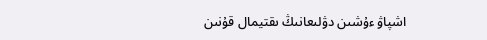اشپاۋ ءۇشىن دۋلىعانىڭ ىقتيمال قۇنىن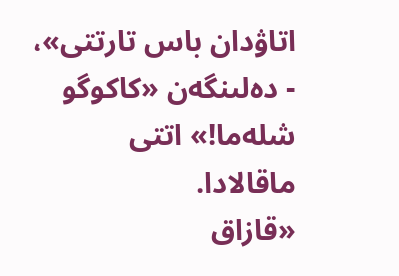اتاۋدان باس تارتتى»، - دەلىنگەن «كاكوگو شلەما!» اتتى ماقالادا.
«قازاق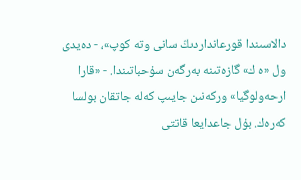دالاسىندا قورعانداردىڭ سانى وتە كوپ»، - دەيدى ول «ە ك» گازەتىنە بەرگەن سۇحباتىندا. - «قارا ارحەولوگيا» وركەنىن جايىپ كەلە جاتقان بولسا كەرەك. بۇل جاعدايعا قاتتى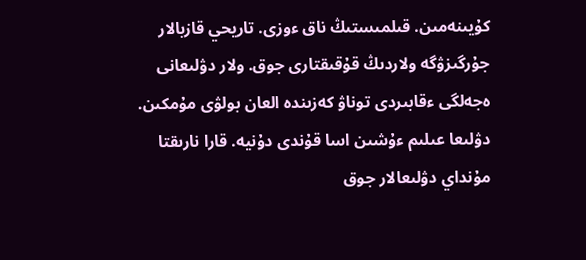كۇيىنەمىن. قىلمىستىڭ ناق ءوزى. تاريحي قازبالار جۇرگىزۋگە ولاردىڭ قۇقىقتارى جوق. ولار دۋلىعانى ەجەلگى ءقابىردى توناۋ كەزىندە العان بولۋى مۇمكىن.
دۋلىعا عىلىم ءۇشىن اسا قۇندى دۇنيە. قارا نارىقتا مۇنداي دۋلىعالار جوق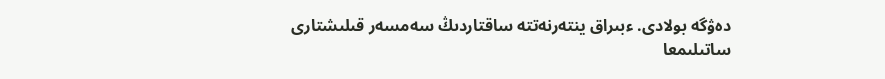دەۋگە بولادى. ءبىراق ينتەرنەتتە ساقتاردىڭ سەمسەر قىلىشتارى ساتىلىمعا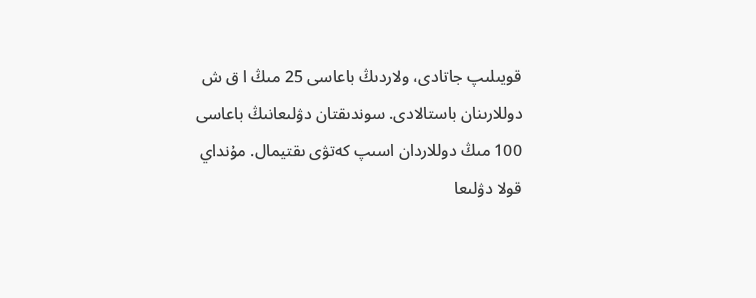قويىلىپ جاتادى، ولاردىڭ باعاسى 25 مىڭ ا ق ش دوللارىنان باستالادى. سوندىقتان دۋلىعانىڭ باعاسى 100 مىڭ دوللاردان اسىپ كەتۋى ىقتيمال. مۇنداي قولا دۋلىعا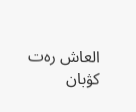العاش رەت كۋبان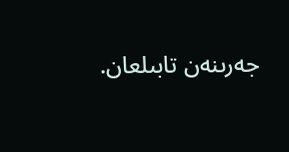جەرىنەن تابىلعان.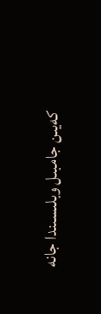كەيىن جامبىل وبلىسىندا جانە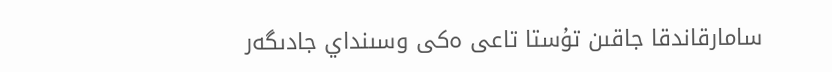سامارقاندقا جاقىن تۇستا تاعى ەكى وسىنداي جادىگەر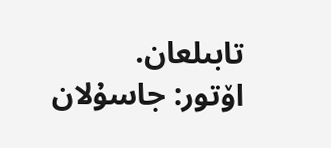تابىلعان.
اۆتور: جاسۇلان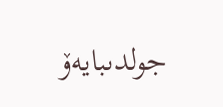جولدىبايەۆ